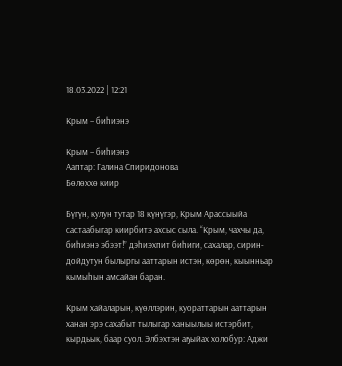18.03.2022 | 12:21

Крым – биһиэнэ

Крым – биһиэнэ
Ааптар: Галина Спиридонова
Бөлөххө киир

Бүгүн, кулун тутар 18 күнүгэр, Крым Арассыыйа састаабыгар киирбитэ ахсыс сыла. “Крым, чахчы да, биһиэнэ эбээт!” дэһиэхпит биһиги, сахалар, сирин-дойдутун былыргы ааттарын истэн, көрөн, кыынньар кымыһын амсайан баран.

Крым хайаларын, күөллэрин, куораттарын ааттарын ханан эрэ сахабыт тылыгар ханыылыы истэрбит, кырдьык, баар суол. Элбэхтэн аҕыйах холобур: Аджи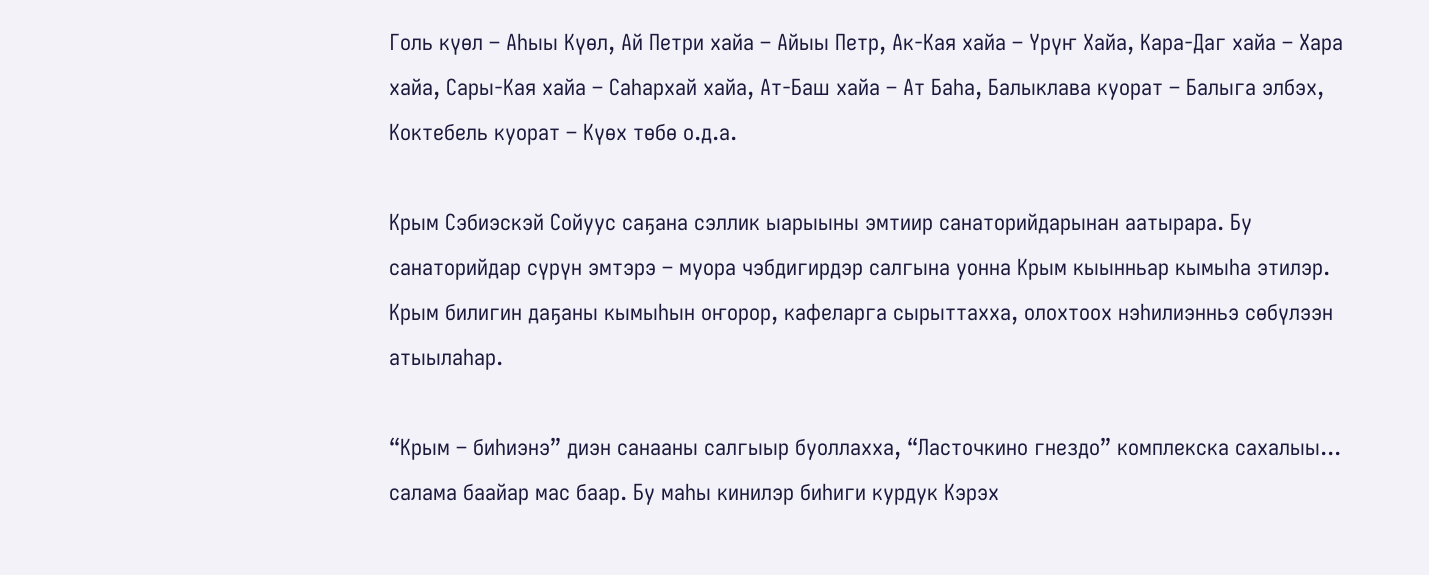Голь күөл – Аһыы Күөл, Ай Петри хайа – Айыы Петр, Ак-Кая хайа – Үрүҥ Хайа, Кара-Даг хайа – Хара хайа, Сары-Кая хайа – Саһархай хайа, Ат-Баш хайа – Ат Баһа, Балыклава куорат – Балыга элбэх, Коктебель куорат – Күөх төбө о.д.а.

Крым Сэбиэскэй Сойуус саҕана сэллик ыарыыны эмтиир санаторийдарынан аатырара. Бу санаторийдар сүрүн эмтэрэ – муора чэбдигирдэр салгына уонна Крым кыынньар кымыһа этилэр. Крым билигин даҕаны кымыһын оҥорор, кафеларга сырыттахха, олохтоох нэһилиэнньэ сөбүлээн атыылаһар.

“Крым – биһиэнэ” диэн санааны салгыыр буоллахха, “Ласточкино гнездо” комплекска сахалыы... салама баайар мас баар. Бу маһы кинилэр биһиги курдук Кэрэх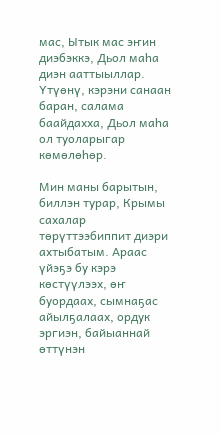мас, Ытык мас эҥин диэбэккэ, Дьол маһа диэн ааттыыллар. Үтүөнү, кэрэни санаан баран, салама баайдахха, Дьол маһа ол туоларыгар көмөлөһөр.

Мин маны барытын, биллэн турар, Крымы сахалар төрүттээбиппит диэри ахтыбатым. Араас үйэҕэ бу кэрэ көстүүлээх, өҥ буордаах, сымнаҕас айылҕалаах, ордук эргиэн, байыаннай өттүнэн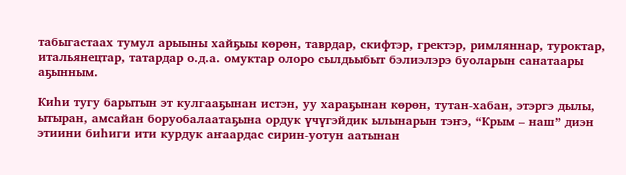табыгастаах тумул арыыны хайҕыы көрөн, таврдар, скифтэр, гректэр, римляннар, туроктар, итальянецтар, татардар о.д.а. омуктар олоро сылдьыбыт бэлиэлэрэ буоларын санатаары аҕынным.

Киһи тугу барытын эт кулгааҕынан истэн, уу хараҕынан көрөн, тутан-хабан, этэргэ дылы, ытыран, амсайан боруобалаатаҕына ордук үчүгэйдик ылынарын тэҥэ, “Крым – наш” диэн этиини биһиги ити курдук аҥаардас сирин-уотун аатынан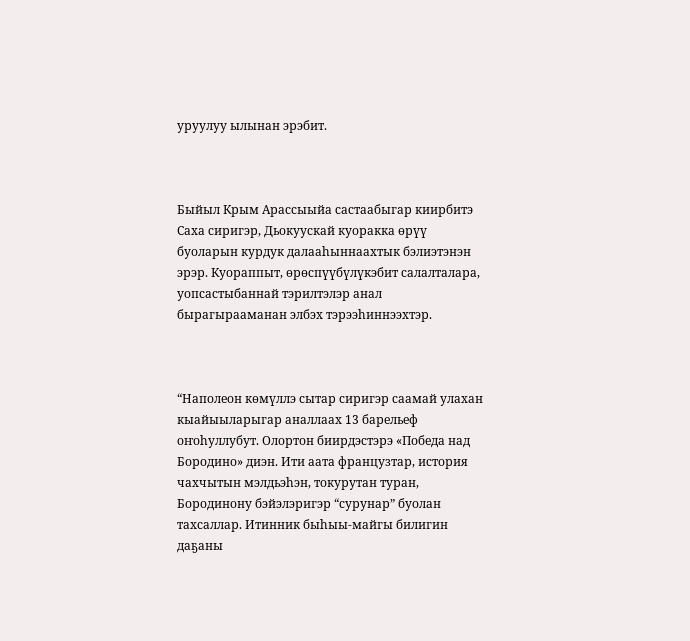уруулуу ылынан эрэбит.



Быйыл Крым Арассыыйа састаабыгар киирбитэ Саха сиригэр, Дьокуускай куоракка өрүү буоларын курдук далааһыннаахтык бэлиэтэнэн эрэр. Куораппыт, өрөспүүбүлүкэбит салалталара, уопсастыбаннай тэрилтэлэр анал бырагырааманан элбэх тэрээһиннээхтэр.



“Наполеон көмүллэ сытар сиригэр саамай улахан кыайыыларыгар аналлаах 13 барельеф оҥоһуллубут. Олортон биирдэстэрэ «Победа над Бородино» диэн. Ити аата французтар, история чахчытын мэлдьэһэн, токурутан туран, Бородинону бэйэлэригэр “сурунар” буолан тахсаллар. Итинник быһыы-майгы билигин даҕаны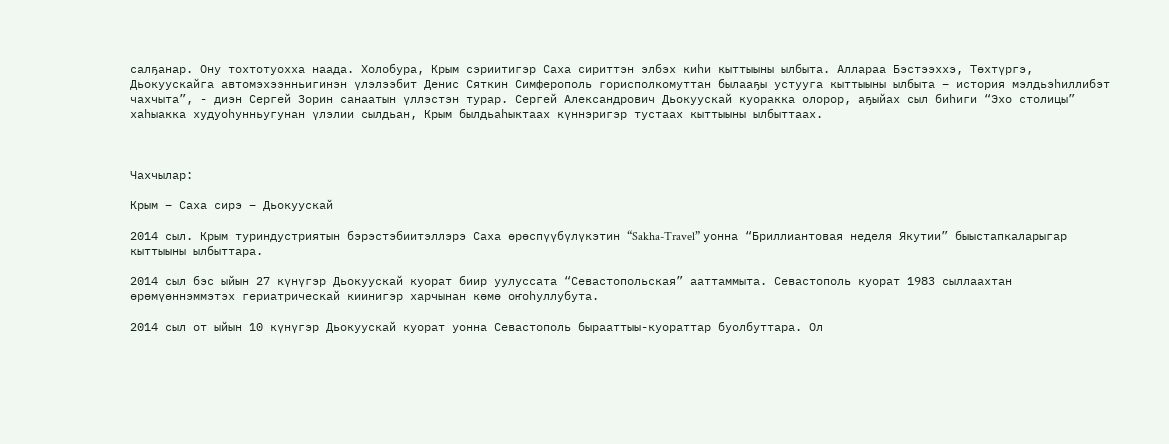салҕанар. Ону тохтотуохха наада. Холобура, Крым сэриитигэр Саха сириттэн элбэх киһи кыттыыны ылбыта. Аллараа Бэстээххэ, Төхтүргэ, Дьокуускайга автомэхээнньигинэн үлэлээбит Денис Сяткин Симферополь горисполкомуттан былааҕы устууга кыттыыны ылбыта – история мэлдьэһиллибэт чахчыта”, - диэн Сергей Зорин санаатын үллэстэн турар. Сергей Александрович Дьокуускай куоракка олорор, аҕыйах сыл биһиги “Эхо столицы” хаһыакка худуоһунньугунан үлэлии сылдьан, Крым былдьаһыктаах күннэригэр тустаах кыттыыны ылбыттаах.



Чахчылар:

Крым – Саха сирэ – Дьокуускай

2014 сыл. Крым туриндустриятын бэрэстэбиитэллэрэ Саха өрөспүүбүлүкэтин “Sakha-Travel” уонна “Бриллиантовая неделя Якутии” быыстапкаларыгар кыттыыны ылбыттара.

2014 сыл бэс ыйын 27 күнүгэр Дьокуускай куорат биир уулуссата “Севастопольская” ааттаммыта. Севастополь куорат 1983 сыллаахтан өрөмүөннэммэтэх гериатрическай киинигэр харчынан көмө оҥоһуллубута.

2014 сыл от ыйын 10 күнүгэр Дьокуускай куорат уонна Севастополь бырааттыы-куораттар буолбуттара. Ол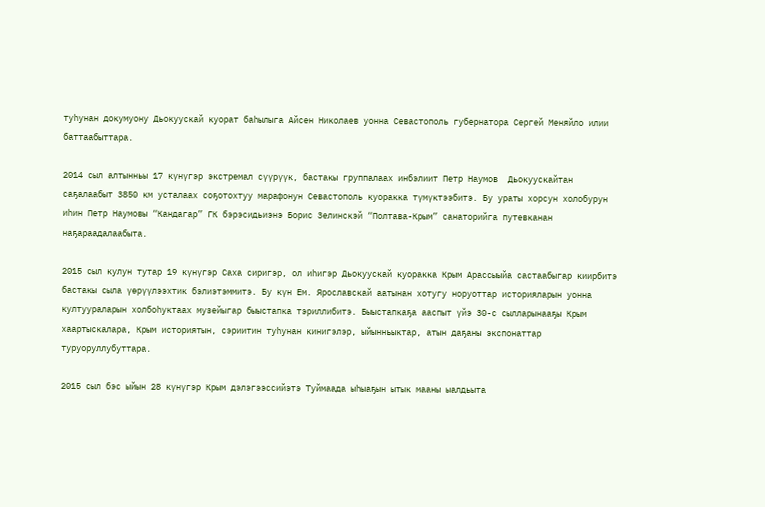туһунан докумуону Дьокуускай куорат баһылыга Айсен Николаев уонна Севастополь губернатора Сергей Меняйло илии баттаабыттара.

2014 сыл алтынньы 17 күнүгэр экстремал сүүрүүк, бастакы группалаах инбэлиит Петр Наумов  Дьокуускайтан саҕалаабыт 3850 км усталаах соҕотохтуу марафонун Севастополь куоракка түмүктээбитэ. Бу ураты хорсун холобурун иһин Петр Наумовы “Кандагар” ГК бэрэсидьиэнэ Борис Зелинскэй “Полтава-Крым” санаторийга путевканан наҕараадалаабыта.

2015 сыл кулун тутар 19 күнүгэр Саха сиригэр, ол иһигэр Дьокуускай куоракка Крым Арассыыйа састаабыгар киирбитэ бастакы сыла үөрүүлээхтик бэлиэтэммитэ. Бу күн Ем. Ярославскай аатынан хотугу норуоттар историяларын уонна култуураларын холбоһуктаах музейыгар быыстапка тэриллибитэ. Быыстапкаҕа ааспыт үйэ 30-с сылларынааҕы Крым хаартыскалара, Крым историятын, сэриитин туһунан кинигэлэр, ыйынньыктар, атын даҕаны экспонаттар туруоруллубуттара.

2015 сыл бэс ыйын 28 күнүгэр Крым дэлэгээссийэтэ Туймаада ыһыаҕын ытык мааны ыалдьыта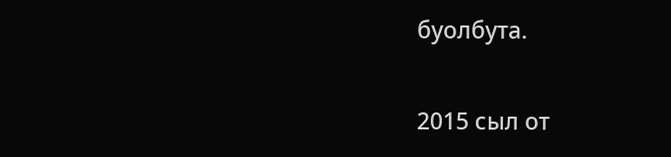буолбута.

2015 сыл от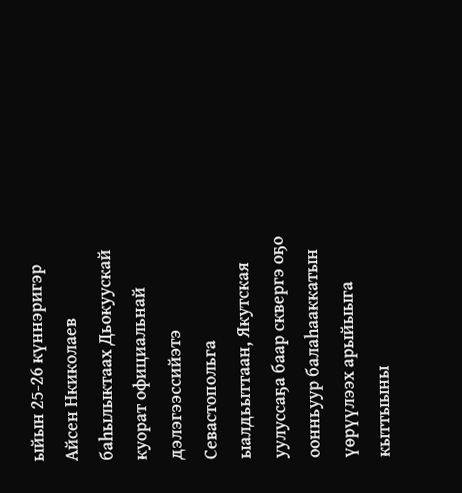ыйын 25-26 күннэригэр Айсен Нкиколаев баһылыктаах Дьокуускай куорат официальнай дэлэгээссийэтэ Севастопольга ыалдьыттаан, Якутская уулуссаҕа баар сквергэ оҕо оонньуур балаһааккатын үөрүүлээх арыйыыга кыттыыны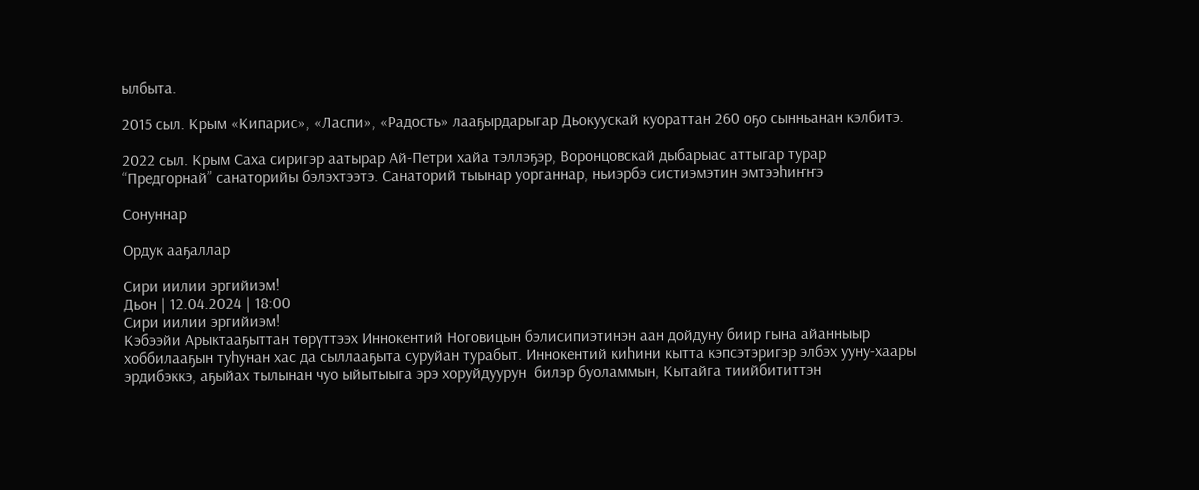ылбыта.

2015 сыл. Крым «Кипарис», «Ласпи», «Радость» лааҕырдарыгар Дьокуускай куораттан 260 оҕо сынньанан кэлбитэ.

2022 сыл. Крым Саха сиригэр аатырар Ай-Петри хайа тэллэҕэр, Воронцовскай дыбарыас аттыгар турар “Предгорнай” санаторийы бэлэхтээтэ. Санаторий тыынар уорганнар, ньиэрбэ систиэмэтин эмтээһиҥҥэ

Сонуннар

Ордук ааҕаллар

Сири иилии эргийиэм!
Дьон | 12.04.2024 | 18:00
Сири иилии эргийиэм!
Кэбээйи Арыктааҕыттан төрүттээх Иннокентий Ноговицын бэлисипиэтинэн аан дойдуну биир гына айанныыр хоббилааҕын туһунан хас да сыллааҕыта суруйан турабыт. Иннокентий киһини кытта кэпсэтэригэр элбэх ууну-хаары эрдибэккэ, аҕыйах тылынан чуо ыйытыыга эрэ хоруйдуурун  билэр буоламмын, Кытайга тиийбититтэн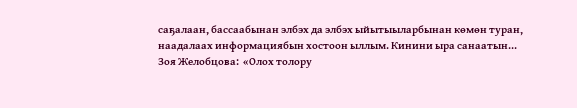саҕалаан, бассаабынан элбэх да элбэх ыйытыыларбынан көмөн туран, наадалаах информациябын хостоон ыллым. Кинини ыра санаатын...
Зоя Желобцова:  «Олох толору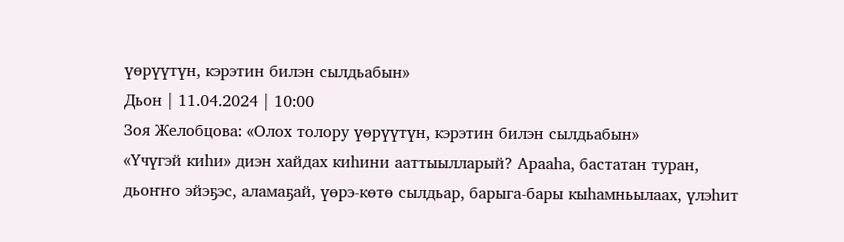үөрүүтүн, кэрэтин билэн сылдьабын»
Дьон | 11.04.2024 | 10:00
Зоя Желобцова: «Олох толору үөрүүтүн, кэрэтин билэн сылдьабын»
«Үчүгэй киһи» диэн хайдах киһини ааттыылларый? Арааһа, бастатан туран, дьоҥҥо эйэҕэс, аламаҕай, үөрэ-көтө сылдьар, барыга-бары кыһамньылаах, үлэһит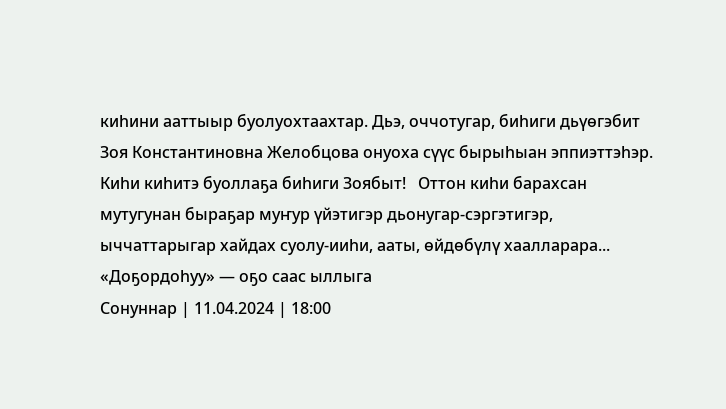киһини ааттыыр буолуохтаахтар. Дьэ, оччотугар, биһиги дьүөгэбит Зоя Константиновна Желобцова онуоха сүүс бырыһыан эппиэттэһэр. Киһи киһитэ буоллаҕа биһиги Зоябыт!   Оттон киһи барахсан мутугунан быраҕар муҥур үйэтигэр дьонугар-сэргэтигэр, ыччаттарыгар хайдах суолу-ииһи, ааты, өйдөбүлү хаалларара...
«Доҕордоһуу» — оҕо саас ыллыга
Сонуннар | 11.04.2024 | 18:00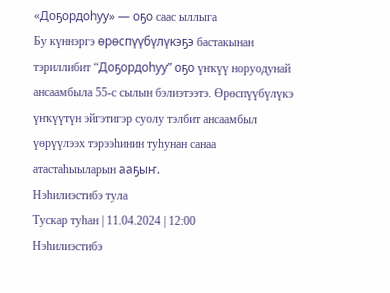«Доҕордоһуу» — оҕо саас ыллыга
Бу күннэргэ өрөспүүбүлүкэҕэ бастакынан тэриллибит “Доҕордоһуу” оҕо үҥкүү норуодунай ансаамбыла 55-с сылын бэлиэтээтэ. Өрөспүүбүлүкэ үҥкүүтүн эйгэтигэр суолу тэлбит ансаамбыл үөрүүлээх тэрээһинин туһунан санаа атастаһыыларын ааҕыҥ.
Нэһилиэстибэ тула
Тускар туһан | 11.04.2024 | 12:00
Нэһилиэстибэ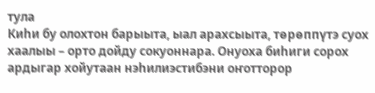тула
Киһи бу олохтон барыыта, ыал арахсыыта, төрөппүтэ суох хаалыы – орто дойду сокуоннара. Онуоха биһиги сорох ардыгар хойутаан нэһилиэстибэни оҥотторор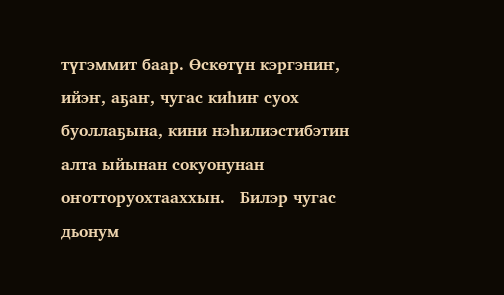түгэммит баар. Өскөтүн кэргэниҥ, ийэҥ, аҕаҥ, чугас киһиҥ суох буоллаҕына, кини нэһилиэстибэтин алта ыйынан сокуонунан оҥотторуохтааххын.   Билэр чугас дьонум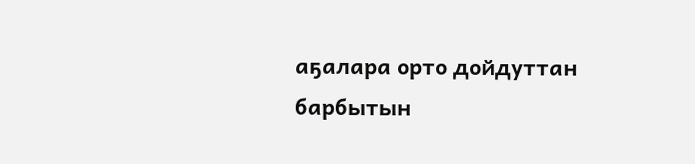аҕалара орто дойдуттан барбытын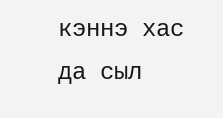кэннэ хас да сыл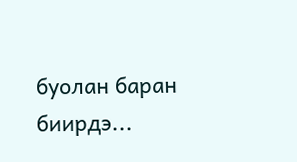буолан баран биирдэ...